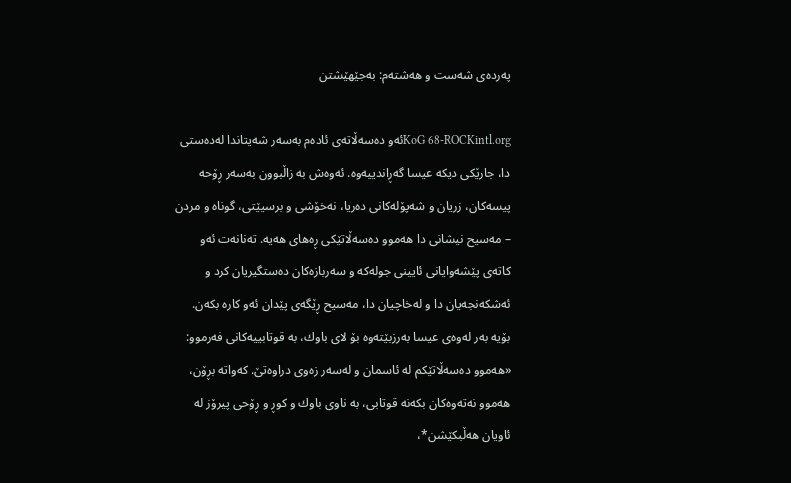پەردەی شەست و هەشتەم: بەجێهێشتن

KoG 68-ROCKintl.orgئه‌و ده‌سه‌ڵاته‌ی ئاده‌م به‌سه‌ر شه‌یتاندا له‌ده‌ستی دا، جارێكی دیكه‌ عیسا گه‌ڕاندییه‌وه‌. ئه‌وه‌ش به‌ زاڵبوون به‌سه‌ر ڕۆحه‌ پیسه‌كان، زریان و شه‌پۆله‌كانی ده‌ریا، نه‌خۆشی و برسیێتی، گوناه و مردن – مه‌سیح نیشانی دا هه‌موو ده‌سه‌ڵاتێكی ڕەهای هه‌یه‌. ته‌نانه‌ت ئه‌و كاته‌ی پێشه‌وایانی ئايینی جوله‌كه‌ و سه‌ربازه‌كان ده‌ستگیریان كرد و ئه‌شكه‌نجه‌یان دا و له‌خاچیان دا، مه‌سیح ڕێگه‌ی پێدان ئه‌و كاره‌ بكه‌ن.
بۆیه‌ به‌ر له‌وه‌ی عیسا به‌رزبێته‌وه‌ بۆ لای باوك، به‌ قوتابییه‌كانی فه‌رموو:
«هه‌موو ده‌سه‌ڵاتێكم له‌ ئاسمان و له‌سه‌ر زه‌وی دراوه‌تێ. كه‌واته‌ بڕۆن، هه‌موو نه‌ته‌وه‌كان بكه‌نه‌ قوتابی، به‌ ناوی باوك و كوڕ و ڕۆحی پیرۆز له‌ ئاویان هه‌ڵبكێشن*،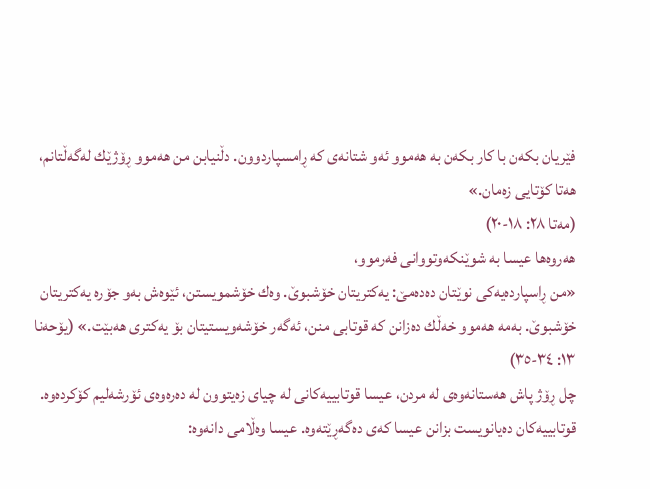فێریان بكه‌ن با كار بكه‌ن به‌ هه‌موو ئه‌و شتانه‌ی كه‌ ڕامسپاردوون. دڵنیابن من هه‌موو ڕۆژێك له‌گه‌ڵتانم، هه‌تا كۆتایی زه‌مان.»
(مه‌تا ٢٨: ١٨-٢٠)
هه‌روه‌ها عیسا به‌ شوێنكه‌وتووانی فه‌رموو،
«من ڕاسپارده‌یه‌كی نوێتان ده‌ده‌مێ: یه‌كتریتان خۆشبوێ. وه‌ك خۆشمویستن، ئێوه‌ش به‌و جۆره‌ یه‌كتریتان خۆشبوێ. به‌مه‌ هه‌موو خه‌ڵك ده‌زانن كه‌ قوتابی منن، ئه‌گه‌ر خۆشه‌ویستیتان بۆ یه‌كتری هه‌بێت.» (یۆحه‌نا ١٣: ٣٤-٣٥)
چل ڕۆژ پاش هه‌ستانه‌وه‌ی له‌ مردن، عیسا قوتابییه‌كانی له‌ چیای زه‌یتوون له‌ ده‌ره‌وه‌ی ئۆرشه‌لیم كۆكرده‌وه‌. قوتابییه‌كان ده‌یانویست بزانن عیسا كه‌ی ده‌گه‌ڕێته‌وه‌. عیسا وه‌ڵامی دانه‌وه‌: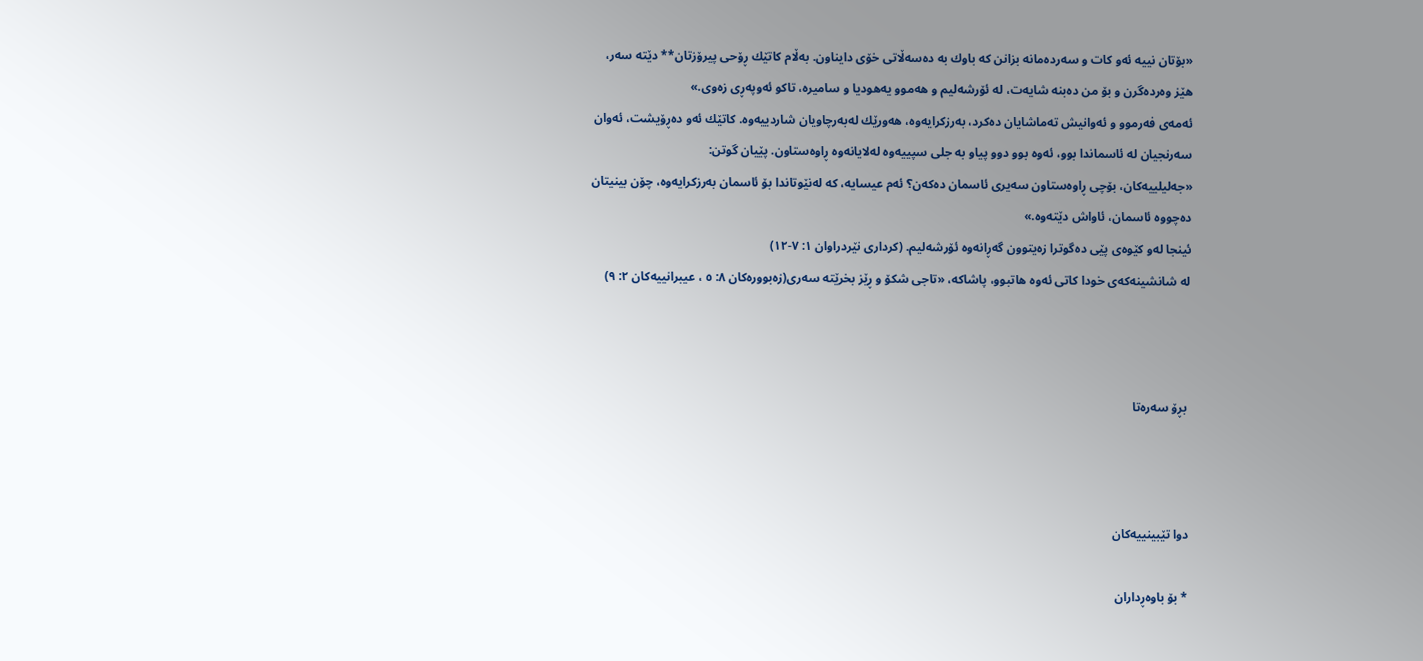«بۆتان نییه‌ ئه‌و كات و سه‌رده‌مانه‌ بزانن كه‌ باوك به‌ ده‌سه‌ڵاتی خۆی دایناون. به‌ڵام كاتێك ڕۆحی پیرۆزتان** دێته‌ سه‌ر، هێز وه‌رده‌گرن و بۆ من ده‌بنه‌ شایه‌ت، له‌ ئۆرشه‌لیم و هه‌موو یه‌هودیا و سامیره‌، تاكو ئه‌وپه‌ڕی زه‌وی.»
ئه‌مه‌ی فه‌رموو و ئه‌وانیش ته‌ماشایان ده‌كرد، به‌رزكرایه‌وه‌، هه‌ورێك له‌به‌رچاویان شاردییه‌وه‌. كاتێك ئه‌و ده‌ڕۆیشت، ئه‌وان سه‌رنجیان له‌ ئاسماندا بوو، ئه‌وه‌ بوو دوو پیاو به‌ جلی سپییه‌وه‌ له‌لایانه‌وه‌ ڕاوه‌ستاون. پێیان گوتن:
«جه‌لیلییه‌كان، بۆچی ڕاوه‌ستاون سه‌یری ئاسمان ده‌كه‌ن؟ ئه‌م عیسایه‌، كه‌ له‌نێوتاندا بۆ ئاسمان به‌رزكرایه‌وه‌، چۆن بینیتان ده‌چووه‌ ئاسمان، ئاواش دێته‌وه‌.»
ئینجا له‌و كێوه‌ی پێی ده‌گوترا زه‌یتوون گه‌ڕانه‌وه‌ ئۆرشه‌لیم. (كرداری نێردراوان ١: ٧-١٢)
له‌ شانشینه‌كه‌ی خودا كاتی ئه‌وه‌ هاتبوو، پاشاكه‌، «تاجی شكۆ و ڕێز بخرێته‌ سه‌ری(زه‌بووره‌كان ٨: ٥ ، عیبرانییه‌كان ٢: ٩)



 بڕۆ سەرەتا



دوا تێبینییەکان

* بۆ باوەڕداران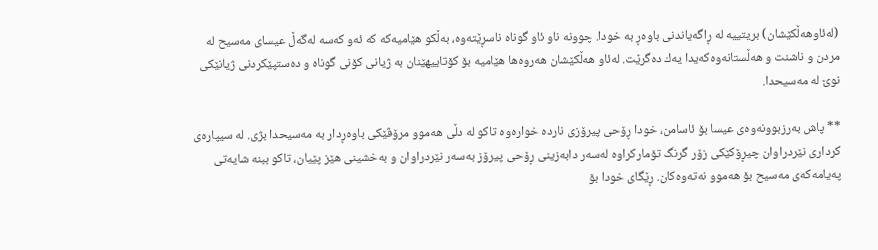(لەئاوهەڵكێشان) بریتییه له ڕاگەیاندنی باوەڕ به خودا. چوونه ناو ئاو گوناه ناسڕێتەوه، بەڵكو هێامیەكه كه ئەو كەسه لەگەڵ عیسای مەسیح له مردن و ناشنت و هەڵستانەوەكەیدا یەك دەگرێت. لەئاو هەڵكێشان هەروەها هێامیه بۆ كۆتاییهێنان به ژیانی كۆنی گوناه و دەستپێكردنی ژیانێكی نوێ له مەسیحدا.

** پاش بەرزبوونەوەی عیسا بۆ ئاسامن، خودا ڕۆحی پیرۆزی نارده خوارەوه تاكو له دڵی هەموو مرۆڤێكی باوەڕدار به مەسیحدا بژی. له سیپارەی كرداری نێردراوان چیڕۆكێكی زۆر گرنگ تۆماركراوه لەسەر دابەزینی ڕۆحی پیرۆز بەسەر نێردراوان و بەخشینی هێز پێیان، تاكو ببنه شایەتی پەیامەكەی مەسیح بۆ هەموو نەتەوەكان. ڕێگای خودا بۆ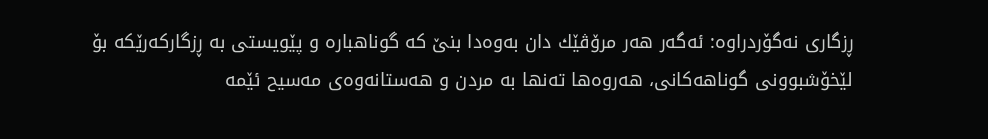ڕزگاری نەگۆردراوه: ئەگەر هەر مرۆڤێك دان بەوەدا بنێ كه گوناهباره و پێویستی به ڕزگاركەرێكه بۆ لێخۆشبوونی گوناهەكانی، هەروەها تەنها به مردن و هەستانەوەی مەسیح ئێمه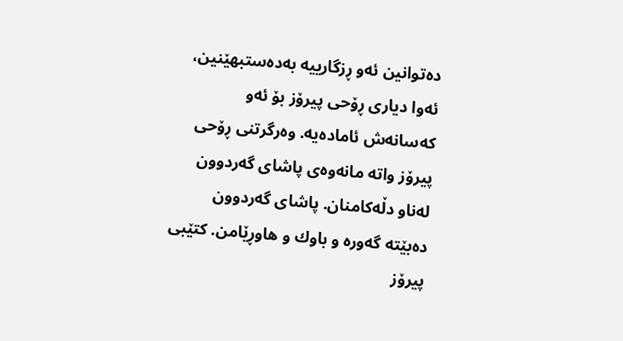دەتوانین ئەو ڕزگارییه بەدەستبهێنین، ئەوا دیاری ڕۆحی پیرۆز بۆ ئەو كەسانەش ئامادەیه. وەرگرتنی ڕۆحی پیرۆز واته مانەوەی پاشای گەردوون لەناو دڵەكامنان. پاشای گەردوون دەبێته گەوره و باوك و هاوڕێامن. كتێبی پیرۆز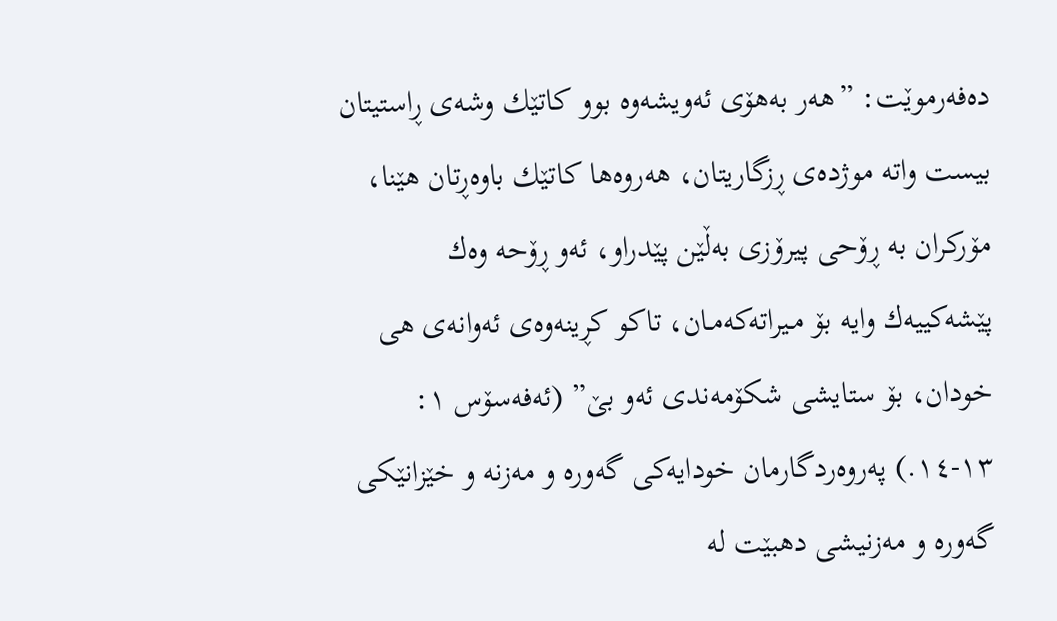دەفەرموێت: ”هەر بەهۆی ئەویشەوه بوو كاتێك وشەی ڕاستیتان بیست واته موژدەی ڕزگاریتان، هەروەها كاتێك باوەڕتان هێنا، مۆركران به ڕۆحی پیرۆزی بەڵێن پێدراو، ئەو ڕۆحه وەك پێشەكییەك وایه بۆ مـیراتەكەمـان، تاكو كڕینەوەی ئەوانەی هی خودان، بۆ ستایشی شكۆمەندی ئەو بێ” (ئەفەسۆس ١: ١٣-١٤.) پەروەردگارمان خودایەكی گەوره و مەزنه و خێزانێكی گەوره و مەزنیشی دهبێت له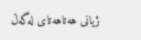ژیانی هەتاهەتای لەگەڵ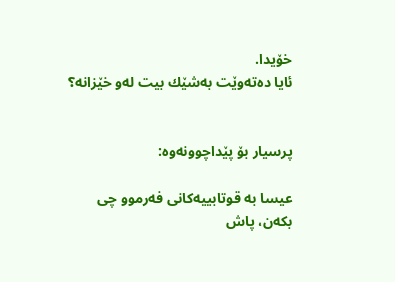خۆیدا.
ئایا دەتەوێت بەشێك بیت لەو خێزانه؟


پرسیار بۆ پێداچوونەوە:

عیسا بە قوتابییەكانی فەرموو چی بكەن، پاش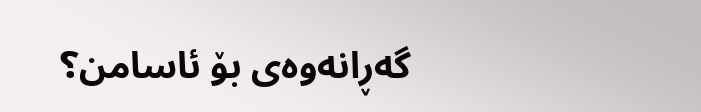گەڕانەوەی بۆ ئاسامن؟